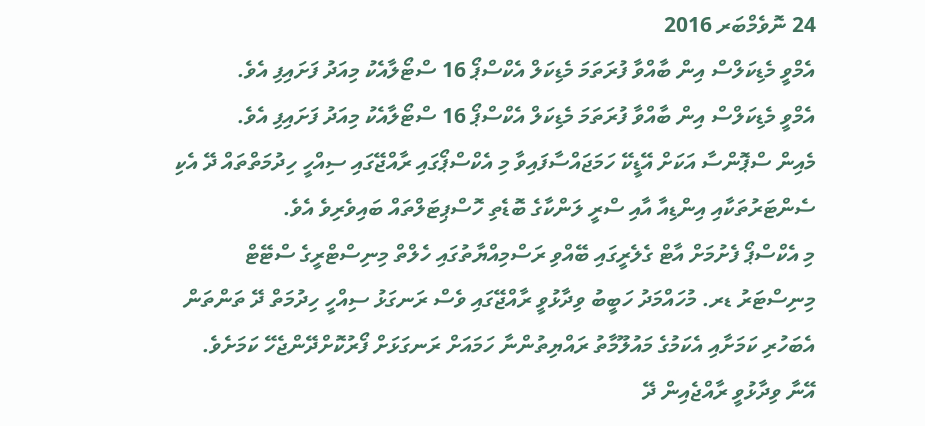24 ނޮވެމްބަރ 2016
އެމްވީ މެޑިކަލްސް އިން ބާއްވާ ފުރަތަމަ މެޑިކަލް އެކްސްޕޯ 16 ސްޓޯލާއެކު މިއަދު ފަށައިފި އެވެ.
އެމްވީ މެޑިކަލްސް އިން ބާއްވާ ފުރަތަމަ މެޑިކަލް އެކްސްޕޯ 16 ސްޓޯލާއެކު މިއަދު ފަށައިފި އެވެ.
މެއިން ސްޕޮންސާ އަކަށް އޭޑީކޭ ހަމަޖައްސާފައިވާ މި އެކްސްޕޯގައި ރާއްޖޭގައި ސިއްހީ ހިދުމަތްތައް ދޭ އެކި ސެންޓަރުތަކާއި އިންޑިއާ އާއި ސްރީ ލަންކާގެ ބޮޑެތި ހޮސްޕިޓަލްތައް ބައިވެރިވެ އެވެ.
މި އެކްސްޕޯ ފެށުމަށް އާޓް ގެލެރީގައި ބޭއްވި ރަސްމިއްޔާތުގައި ހެލްތް މިނިސްޓްރީގެ ސްޓޭޓް މިނިސްޓަރު ޑރ. މުހައްމަދު ހަބީބު ވިދާޅުވީ ރާއްޖޭގައި ވެސް ރަނގަޅު ސިއްހީ ހިދުމަތް ދޭ ތަންތަން އެބަހުރި ކަމަށާއި އެކަމުގެ މައުލޫމާތު ރައްޔިތުންނާ ހަމައަށް ރަނގަޅަށް ފޯރުކޮށްދޭންޖެހޭ ކަމަށެވެ.
އޭނާ ވިދާޅުވީ ރާއްޖެއިން ދޭ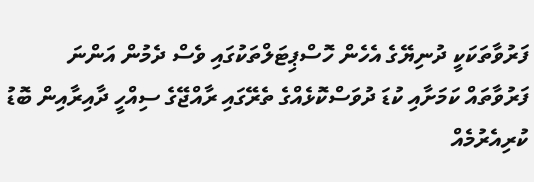ފަރުވާތަކަކީ ދުނިޔޭގެ އެހެން ހޮސްޕިޓަލްތަކުގައި ވެސް ދެމުން އަންނަ ފަރުވާތައް ކަމަށާއި ކުޑަ ދުވަސްކޮޅެއްގެ ތެރޭގައި ރާއްޖޭގެ ސިއްހީ ދާއިރާއިން ބޮޑު ކުރިއެރުމެއް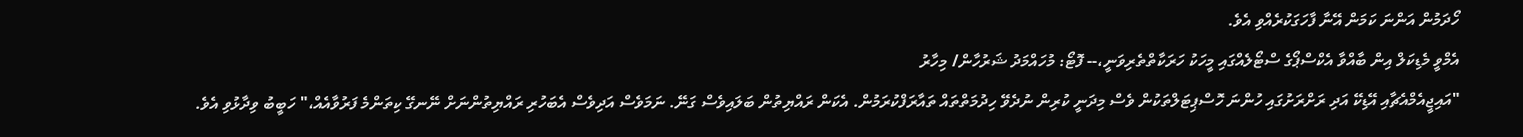ހޯދަމުން އަންނަ ކަމަން އޭނާ ފާހަގަކުރެއްވި އެވެ.
އެމްވީ މެޑިކަލް އިން ބާއްވާ އެކްސްޕޯގެ ސްޓޯލެއްގައި މީހަކު ހަރަކާތްތެރިވަނީ،-- ފޮޓޯ: މުހައްމަދު ޝަރުހާން/ މިހާރު
"އައިޖީއެމްއެޗާއި އޭޑިކޭ އަދި ރަށްރަށުގައި ހުންނަ ހޮސްޕިޓަލްތަކުން ވެސް މިދަނީ ކުރިން ނުދެވޭ ހިދުމަތްތައް ތައާރަފްކުރަމުން. އެކަން ރައްޔިތުން ބަލައިވެސް ގަނޭ. ނަމަވެސް އަދިވެސް އެބަހުރި ރައްޔިތުންނަށް ނޭނގޭ ކިތަންމެ ފަރުވާއެއް،" ހަބީބު ވިދާޅުވި އެވެ.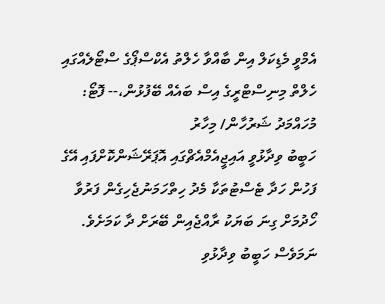އެމްވީ މެޑިކަލް އިން ބާއްވާ ހެލްތު އެކްސްޕޯގެ ސްޓޯލެއްގައި ހެލްތް މިނިސްޓްރީގެ އިސް ބައެއް ބޭފުޅުން،-- ފޮޓޯ: މުހައްމަދު ޝަރުހާން/ މިހާރު
ހަބީބު ވިދާޅުވީ އައިޖީއެމްއެޗްގައި އޮޕަރޭޝަންކޮށްފައި އޭގެ ފަހުން ހަދާ ޓެސްޓުތަކާ މެދު ހިތްހަމަނުޖެހިގެން ފަރުވާ ހޯދުމަށް ގިނަ ބަޔަކު ރާއްޖެއިން ބޭރަށް ދާ ކަމަށެވެ. ނަމަވެސް ހަބީބު ވިދާޅުވި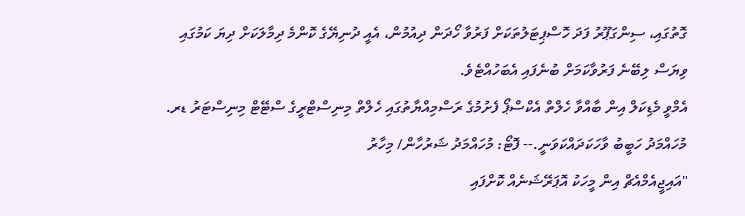ގޮތުގައި، ސިންގަޕޫރު ފަދަ ހޮސްޕިޓަލުތަކަށް ފަރުވާ ހޯދަން ދިއުމުން، އެއީ ދުނިޔޭގެ ކޮންމެ ދިމާލަކަށް ދިޔަ ކަމުގައި ވިޔަސް ލިބޭނެ ފަރުވާކަމަށް ބުނެފައި އެބަހުއްޓެވެ.
އެމްވީ މެޑިކަލް އިން ބާއްވާ ހެލްތް އެކްސްޕޯ ފެށުމުގެ ރަސްމިއްޔާތުގައި ހެލްތް މިނިސްޓްރީގެ ސްޓޭޓް މިނިސްޓަރު ޑރ. މުހައްމަދު ހަބީބު ވާހަކަދައްކަވަނީ.-- ފޮޓޯ: މުހައްމަދު ޝަރުހާން/ މިހާރު
"އައިޖީއެމްއެޗް އިން މީހަކު އޮޕަރޭޝަނެއް ކޮށްފައި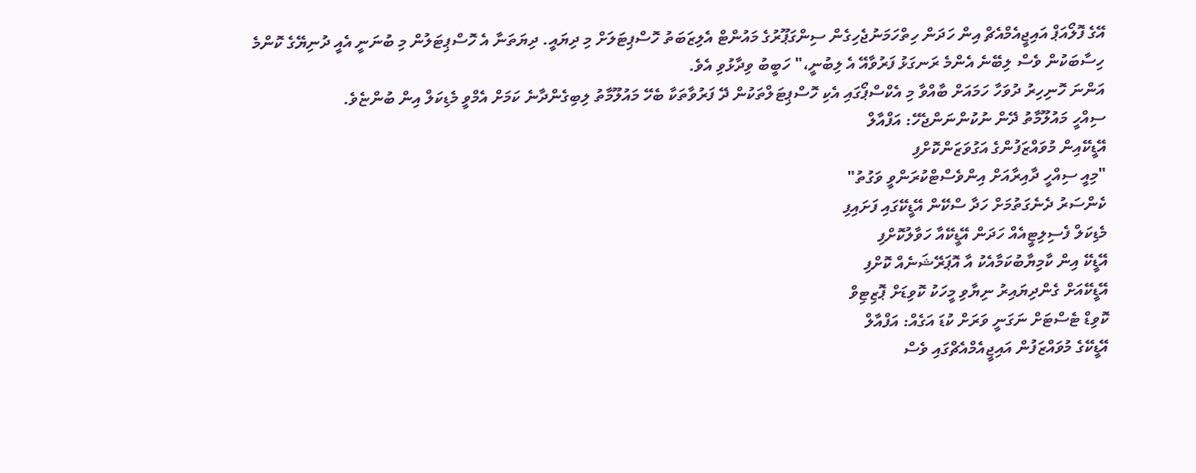އޭގެ ފޮލޯއަޕް އައިޖީއެމްއެޗް އިން ހަދަން ހިތްހަމަނުޖެހިގެން ސިންގަޕޫރުގެ މައުންޓް އެލިޒަބަތު ހޮސްޕިޓަލަށް މި ދިޔައީ. ދިޔަތަނާ އެ ހޮސްޕިޓަލުން މި ބުނަނީ އެއީ ދުނިޔޭގެ ކޮންމެ ހިސާބަކުން ވެސް ލިބޭނެ އެންމެ ރަނގަޅު ފަރުވާއޭ އެ ލިބުނީ،" ހަބީބު ވިދާޅުވި އެވެ.
އަންނަ ހޮނިހިރު ދުވަހާ ހަމައަށް ބާއްވާ މި އެކްސްޕޯގައި އެކި ހޮސްޕިޓަލްތަކުން ދޭ ފަރުވާތަކާ ބެހޭ މައުލޫމާތު ލިބިގެންދާނެ ކަމަށް އެމްވީ މެޑިކަލް އިން ބުންޏެވެ.
ސިއްހީ މައުލޫމާތު ދޭން ނުކުންނަންޖެހޭ: އަފްއާލް
އޭޑީކޭއިން މުވައްޒަފުންގެ އަގުވަޒަންކޮށްފި
"މިއީ ސިއްހީ ދާއިރާއަށް އިންވެސްޓްކުރަންވީ ވަގުތު"
ކެންސަރު ދެނެގަތުމަށް ހަދާ ސްކޭން އޭޑީކޭގައި ފަށައިފި
މެޑިކަލް ފެސިލިޓީއެއް ހަދަން އޭޑީކޭއާ ހަވާލުކޮށްފި
އޭޑީކޭ އިން ކާމިޔާބުކަމާއެކު އާ އޮޕަރޭޝަނެއް ކޮށްފި
އޭޑީކޭއަށް ގެންދިޔައިރު ނިޔާވި މީހަކު ކޮވިޑަށް ޕޮޒިޓިވް
ކޮވިޑް ޓެސްޓަށް ނަގަނީ ވަރަށް ކުޑަ އަގެއް: އަފްއާލް
އޭޑީކޭގެ މުވައްޒަފުން އައިޖީއެމްއެޗްގައި ވެސް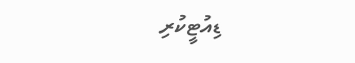ޑިއުޓީކުރި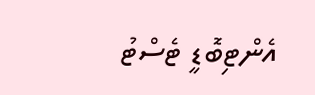އެންޓިބޮޑީ ޓެސްޓު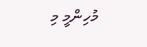މުހިންމީ މި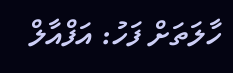ހާލަތަށް ފަހު: އަފްއާލް